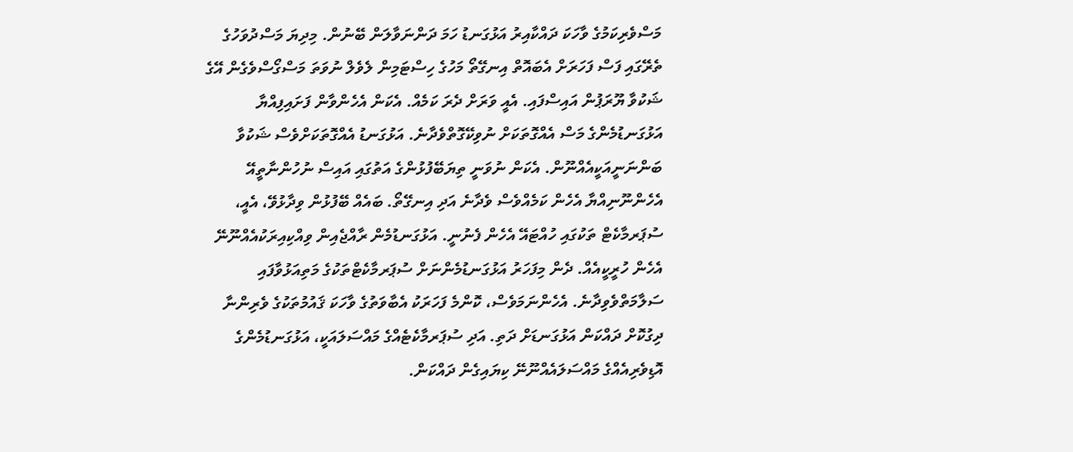މަސްވެރިކަމުގެ ވާހަކަ ދައްކާއިރު އަޅުގަނޑު ހަމަ ދަންނަވާލަން ބޭނުން. މިދިޔަ މަސްދުވަހުގެ ތެރޭގައި ފަސް ފަހަރަށް އެބައޮތް އިނގޭތޯ މަހުގެ ހިސްޓަމިން ލެވެލް ނުވަތަ މަސްގޯސްވެގެން އޭގެ ޝަކުވާ ޔޫރަޕުން އައިސްފައި. އެއީ ވަރަށް ދެރަ ކަމެއް. އެކަން އެހެންވާން ފަށައިފިއްޔާ އަޅުގަނޑުމެންގެ މަސް އެއްގޮތަކަށް ނުވިކޭގޮތްވެދާނެ. އަޅުގަނޑު އެއްގޮތަކަށްވެސް ޝަކުވާ ބަންނަނީއަކީއެއްނޫން. އެކަން ނުވަނީ ތިޔަބޭފުޅުންގެ އަތުގައި އައިސް ނުހުންނާތީއޭ އެހެންނޫނިއްޔާ އެހެން ކަމެއްވެސް ވެދާނެ އަދި އިނގޭތޯ. ބައެއް ބޭފުޅުން ވިދާޅުވޭ، އެއީ، ސުޕަރމާކެޓް ތަކުގައި ހުއްޓައޭ އެހެން ފެނުނީ. އަޅުގަނޑުމެން ރާއްޖެއިން ވިއްކިއިރަކުއެއްނޫނޭ އެހެން ހުރީކީއެއް. ދެން މިފަހަރު އަޅުގަނޑުމެންނަށް ސުޕަރމާކެޓްތަކުގެ މަތިއަޅުވާފައި ސަލާމަތްވެވިދާނެ. އެހެންނަމަވެސް، ކޮންމެ ފަހަރަކު އެބާވަތުގެ ވާހަކަ ޤައުމުތަކުގެ ވެރިންނާ ދިގުކޮށް ދައްކަން އަޅުގަނޑަށް ދަތި. އަދި ސުޕަރމާކެޓެއްގެ މައްސަލައަކީ، އަޅުގަނޑުމެންގެ އޮޑިވެރިއެއްގެ މައްސަލައެއްނޫނޭ ކިޔައިގެން ދައްކަން.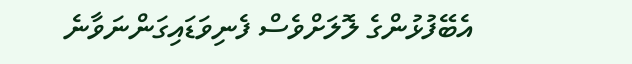އެބޭފުޅުންގެ ލޮލަށްވެސް ފެނިވަޑައިގަންނަވާނެ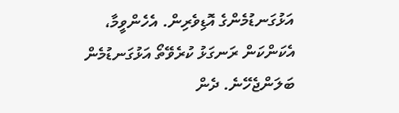އަޅުގަނޑުމެންގެ އޮޑިވެރިން. އެހެންވީމާ، އެކަންކަން ރަނގަޅު ކުރެވޭތޯ އަޅުގަނޑުމެން ބަލަންޖެހޭނެ. ދެން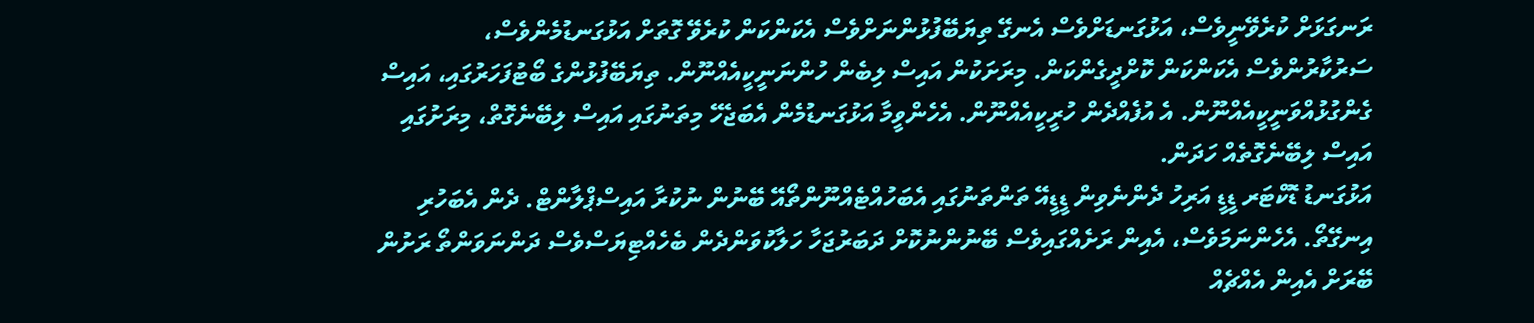ރަނގަޅަށް ކުރެވޭނީވެސް، އަޅުގަނޑަށްވެސް އެނގޭ ތިޔަބޭފުޅުންނަށްވެސް އެކަންކަން ކުރެވޭ ގޮތަށް އަޅުގަނޑުމެންވެސް، ސަރުކާރުންވެސް އެކަންކަން ކޮށްދީގެންކަން. މިރަށަކުން އައިސް ލިބެން ހުންނަނީކީއެއްނޫން. ތިޔަބޭފުޅުންގެ ބޯޓުފަހަރުގައި، އައިސް ގެންގުޅުއްވަނީކީއެއްނޫން. އެ އުފެއްދެން ހުރީކީއެއްނޫން. އެހެންވީމާ އަޅުގަނޑުމެން އެބަޖެހޭ މިތަނުގައި އައިސް ލިބޭނެގޮތް، މިރަށުގައި އައިސް ލިބޭނެގޮތެއް ހަދަން.
އަޅުގަނޑު ޑޮކްޓަރ ޑީޑީ އަރިހު ދެންނެވިން ޑީޑީއޭ ތަންތަނުގައި އެބަހުއްޓެއްނޫންތޯއޭ ބޭނުން ނުކުރާ އައިސްޕްލާންޓް. ދެން އެބަހުރި އިނގޭތޯ. އެހެންނަމަވެސް، އެއިން ރަށެއްގައިވެސް ބޭނުންނުކޮށް ދަބަރުޖަހާ ހަލާކުވަންދެން ބެހެއްޓިޔަސްވެސް ދަންނަވަންތޯ ރަށުން ބޭރަށް އެއިން އެއްޗެއް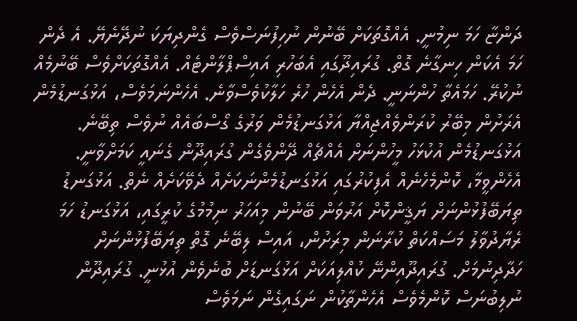ދަންޏާ ހަމަ ނިމުނީ. އެއްގޮތަކަށް ބޭނުން ނުހިފުނަސްވެސް ގެންދިޔަކަ ނުދޭނެޔޭ. އެ ދެން ހަމަ އެކަން ހިނގާނެ ގޮތް. ގުރައިދޫގައި އެބަހުރި އައިސްޕްލާންޓެއް. އެއްގޮތަކަށްވެސް ބޭނުމެއް ނުކުރޭ. ހަމައެތާ ހުންނަނީ. ދެން އެހެން ހުރެ ހަލާކުވެސްވާނެ. އެހެންނަމަވެސް، އަޅުގަނޑުމެން އެރަށުން މިބޭރު ކުރަންވެއްޖިއްޔާ އަޅުގަނޑުމެން ވަރުގެ ގޯސްބައެއް ނުވެސް ތިބޭނެ. އަޅުގަނޑުމެން އުކުޅަހު މީހުންނަށް އެއްޗެއް ދޭންވެގެން ގުރައިދޫން ގެނައީ ކަމަށްވާނީ. އެހެންވީމާ، ކޮންމެހެނެއް އެފިކުރުގައި އަޅުގަނޑުމެންނަކަށެއް ދެވޭކަށެއް ނެތް. އަޅުގަނޑު ތިޔަބޭފުޅުންނަށް ޔަޤީންކޮށް އަރުވަން ބޭނުން މިއަހަރު ނިމުމުގެ ކުރީގައި، އަޅުގަނޑު ހަމަ ރެޔާދުވާލު މަސައްކަތް ކުރާނަން މިރަށުން، އައިސް ލިބޭނެ ގޮތް ތިޔަބޭފުޅުންނަށް ހަދާދިނުމަށް. ގުރައިދޫއިންނޭ ކުއްލިއަކަށް އަޅުގަނޑަށް ބުނެވެން އުޅުނީ. ގުރައިދޫން ނުލިބުނަސް ކޮންމެވެސް އެހެންތާކުން ނަގައިގެން ނަމަވެސް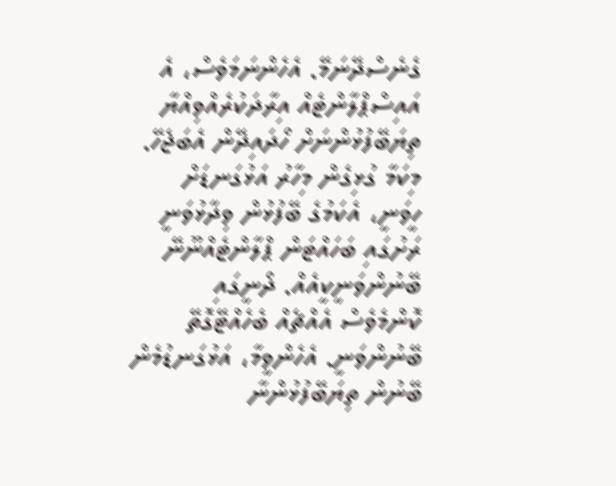ގެނެސްދޭނަމޭ. އެހެންނަމަވެސް، އެ އައިސްޕްލާންޓެއް އިރާދަކުރެއްވިއްޔާ ތިޔަބޭފުޅުންނަށް ހޯދައިދޭން އެބަޖެހޭ.
މިކަމާ ގުޅިގެން މިހާރު އަޅުގަނޑަށް ހީވަނީ، އެކަމުގެ ބޭފުޅުން ވިދާޅުވަނީ ރަށުގައި ބަހައްޓަން ޕްލާންޓެއްނޫނޭ ބޭނުންވަނީކީއެއް. ދޯނީގައި ކޮންމެވެސް އެއްޗެއް ބެހެއްޓޭގޮތޭ ބޭނުންވަނީ. އެހެންވީމާ، އަޅުގަނޑުމެން ބޭނުން ތިޔަބޭފުޅުންނާ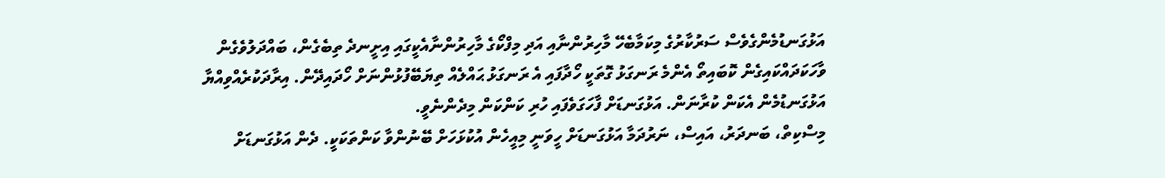އަޅުގަނޑުމެންގެވެސް ސަރުކާރުގެ މިކަމާބެހޭ މާހިރުންނާއި އަދި މިފްކޯގެ މާހިރުންނާއެކީގައި އިށީނދެ ތިބެގެން، ބައްދަލުވެގެން ވާހަކަދައްކައިގެން ކޮބައިތޯ އެންމެ ރަނގަޅު ގޮތަކީ ހޯދާފައި އެ ރަނގަޅު ޙައްލެއް ތިޔަބޭފުޅުންނަށް ހޯދައިދޭން. އިރާދަކުރެއްވިއްޔާ އަޅުގަނޑުމެން އެކަން ކުރާނަން. އަޅުގަނޑަށް ފާހަގަވެފައި ހުރި ކަންކަން މިދެންނެވީ.
މިސްކިތް، ބަނދަރު، އައިސް، ނަރުދަމާ އަޅުގަނޑަށް ހީވަނީ މިއީހެން އުކުޅަހަށް ބޭނުންވާ ކަންތަކަކީ. ދެން އަޅުގަނޑަށް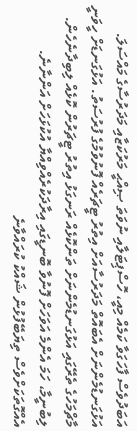އަބަދުވެސް ފާހަގަވާ ކަމެއް މިއީ، ހޮސްޕިޓަލާއި ނުވަތަ ޞިއްޙީ މަރުކަޒާއި މަދަރުސާގެ މައްސަލަ. އަޅުގަނޑުމެންނަށް އެބައޮތް މަދަރުސާއަށް އިތުރު ޓީޗަރެއް ފޮނުވުމުގެ ފުރުސަތު. އަޅުގަނޑަށް ހީވަނީ މާޗްމަހުގެ ތެރޭގައި އަޅުގަނޑުމެންނަށް ތަންކޮޅެއް ރަނގަޅު އިތުރު ޓީޗަރުން ކޮޅެއް ލިބިދާނެހެން. ލިބުނީމާ، ހަމަ އެންމެ އަވަހަށް ފޮނުވާ ބޮނޑީގައި އިރާދަކުރެއްވިއްޔާ އުކުޅަހަށް އަންނާނެ. އެއްގޮތަކަށްވެސް ތިޔަބޭފުޅުން ޝައްކު ކުރައްވާނެ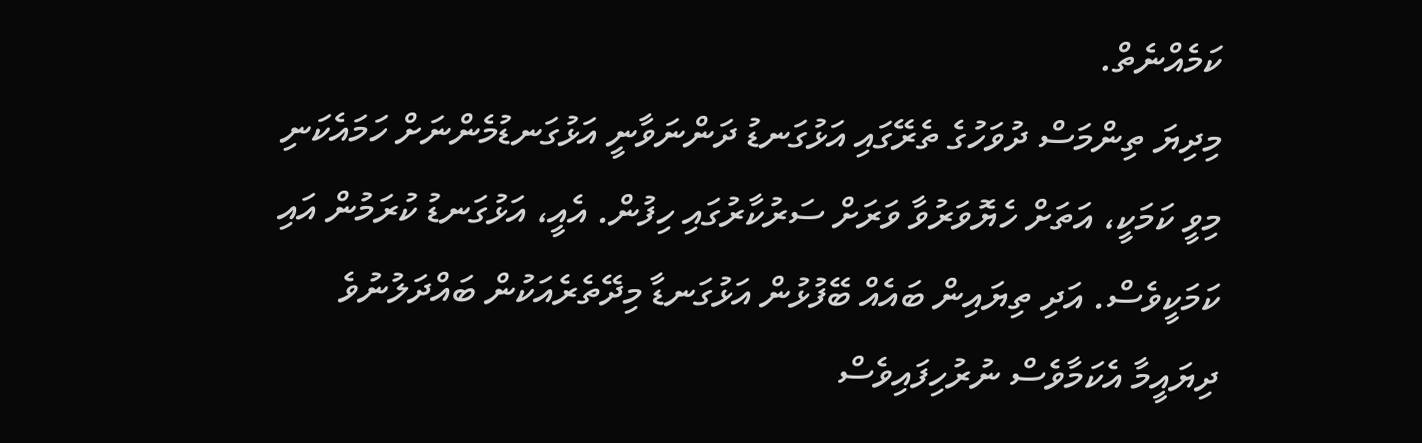ކަމެއްނެތް.
މިދިޔަ ތިންމަސް ދުވަހުގެ ތެރޭގައި އަޅުގަނޑު ދަންނަވާނީ އަޅުގަނޑުމެންނަށް ހަމައެކަނި މިވީ ކަމަކީ، އަތަށް ހެޔޮވަރުވާ ވަރަށް ސަރުކާރުގައި ހިފުން. އެއީ، އަޅުގަނޑު ކުރަމުން އައި ކަމަކީވެސް. އަދި ތިޔައިން ބައެއް ބޭފުޅުން އަޅުގަނޑާ މިދޭތެރެއަކުން ބައްދަލުނުވެ ދިޔައީމާ އެކަމާވެސް ނުރުހިފައިވެސް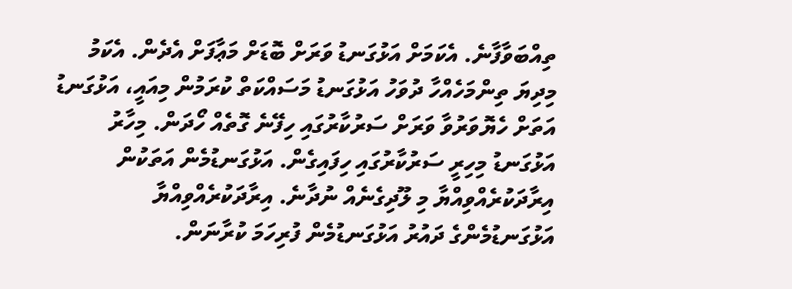ތިއްބަވާފާނެ. އެކަމަށް އަޅުގަނޑު ވަރަށް ބޮޑަށް މަޢާފަށް އެދެން. އެކަމު މިދިޔަ ތިންމަހެއްހާ ދުވަހު އަޅުގަނޑު މަސައްކަތް ކުރަމުން މިއައީ، އަޅުގަނޑު އަތަށް ހެޔޮވަރުވާ ވަރަށް ސަރުކާރުގައި ހިފޭނެ ގޮތެއް ހޯދަން. މިހާރު އަޅުގަނޑު މިހިރީ ސަރުކާރުގައި ހިފައިގެން. އަޅުގަނޑުމެން އަތަކުން އިރާދަކުރެއްވިއްޔާ މި ލޫދިގެނެއް ނުދާނެ. އިރާދަކުރެއްވިއްޔާ އަޅުގަނޑުމެންގެ ދައުރު އަޅުގަނޑުމެން ފުރިހަމަ ކުރާނަން.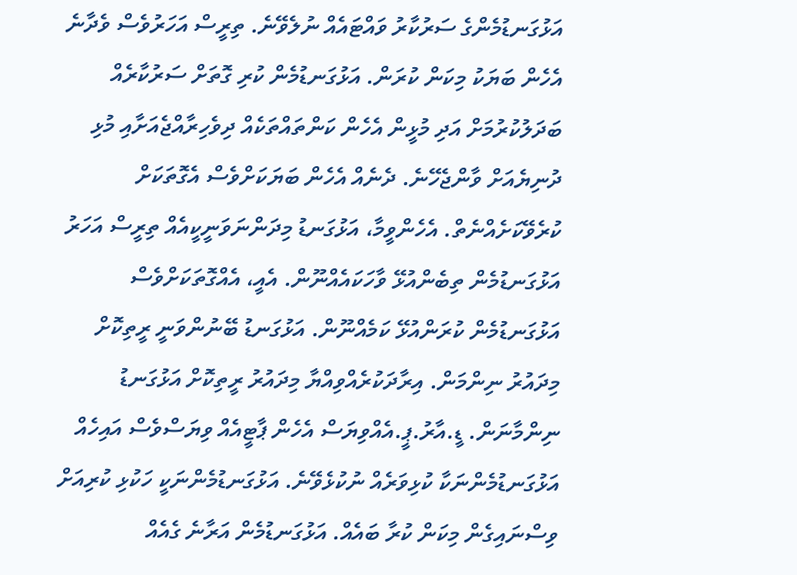އަޅުގަނޑުމެންގެ ސަރުކާރު ވައްޓައެއް ނުލެވޭނެ. ތިރީސް އަހަރުވެސް ވެދާނެ އެހެން ބަޔަކު މިކަން ކުރަން. އަޅުގަނޑުމެން ކުރި ގޮތަށް ސަރުކާރެއް ބަދަލުކުރުމަށް އަދި މުޅީން އެހެން ކަންތައްތަކެއް ދިވެހިރާއްޖެއަށާއި މުޅި ދުނިޔެއަށް ވާންޖެހޭނެ. ދެނެއް އެހެން ބަޔަކަށްވެސް އެގޮތަކަށް ކުރެވޭކަށެއްނެތް. އެހެންވީމާ، އަޅުގަނޑު މިދަންނަވަނީކީއެއް ތިރީސް އަހަރު އަޅުގަނޑުމެން ތިބެންއުޅޭ ވާހަކައެއްނޫން. އެއީ، އެއްގޮތަކަށްވެސް އަޅުގަނޑުމެން ކުރަންއުޅޭ ކަމެއްނޫން. އަޅުގަނޑު ބޭނުންވަނީ ރީތިކޮށް މިދައުރު ނިންމަން. އިރާދަކުރެއްވިއްޔާ މިދައުރު ރީތިކޮށް އަޅުގަނޑު ނިންމާނަން. ޑީ.އާރު.ޕީ.އެއްވިޔަސް އެހެން ޕާޓީއެއް ވިޔަސްވެސް އައިހެއް އަޅުގަނޑުމެންނަކާ ކުޅިވަރެއް ނުކުޅެވޭނެ. އަޅުގަނޑުމެންނަކީ ހަކުޅި ކުރިއަށް ވިސްނައިގެން މިކަން ކުރާ ބައެއް. އަޅުގަނޑުމެން އަރާނެ ގެއެއް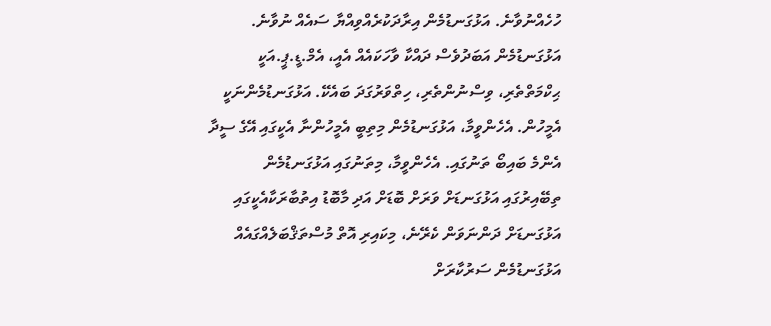ހުހެއްނުވާނެ. އަޅުގަނޑުމެން އިރާދަކުރެއްވިއްޔާ ސައެއް ނުވާނެ.
އަޅުގަނޑުމެން އަބަދުވެސް ދައްކާ ވާހަކައެއް އެއީ، އެމް.ޑީ.ޕީ.އަކީ ޙިކްމަތްތެރި، ވިސްނުންތެރި، ހިތްވަރުގަދަ ބައެކޭ. އަޅުގަނޑުމެންނަކީ އެމީހުން. އެހެންވީމާ، އަޅުގަނޑުމެން މިތިބީ އެމީހުންނާ އެކީގައި އޭގެ ސީދާ އެންމެ ބައިބޯ ތަނުގައި. އެހެންވީމާ، މިތަނުގައި އަޅުގަނޑުމެން ތިބޭއިރުގައި އަޅުގަނޑަށް ވަރަށް ބޮޑަށް އަދި މާބޮޑު އިތުބާރަކާއެކީގައި އަޅުގަނޑަށް ދަންނަވަން ކެރޭނެ، މިކައިރި އޮތް މުސްތަޤްބަލެއްގައެއް އަޅުގަނޑުމެން ސަރުކާރަށް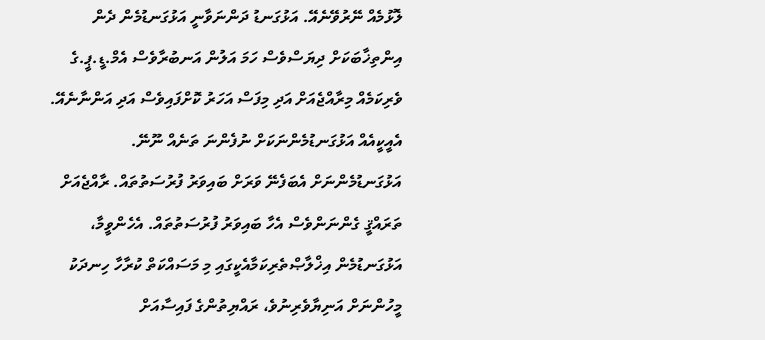ލޮޅުމެއް ނޭރުވޭނެއޭ. އަޅުގަނޑު ދަންނަވާނީ އަޅުގަނޑުމެން ދެން އިންތިޚާބަކަށް ދިޔަސްވެސް ހަމަ އަލުން އަނބުރާވެސް އެމް.ޑީ.ޕީ.ގެ ވެރިކަމެއް މިރާއްޖެއަށް އަދި މިފަސް އަހަރު ކޮށްފައިވެސް އަދި އަންނާނެއޭ. އެއީކީއެއް އަޅުގަނޑުމެންނަކަށް ނުފެންނަ ތަނެއް ނޫނޭ. އަޅުގަނޑުމެންނަށް އެބަފެނޭ ވަރަށް ބައިވަރު ފުރުސަތުތައް. ރާއްޖެއަށް ތަރައްޤީ ގެންނަންވެސް އެހާ ބައިވަރު ފުރުސަތުތައް. އެހެންވީމާ، އަޅުގަނޑުމެން އިޚްލާޞްތެރިކަމާއެކީގައި މި މަސައްކަތް ކުރާހާ ހިނދަކު މީހުންނަށް އަނިޔާވެރިނުވެ، ރައްޔިތުންގެ ފައިސާއަށް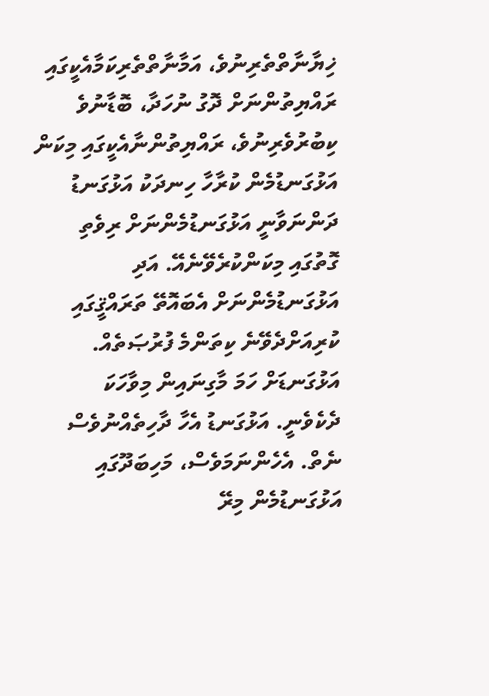ޚިޔާނާތްތެރިނުވެ، އަމާނާތްތެރިކަމާއެކީގައި ރައްޔިތުންނަށް ދޮގު ނުހަދާ، ބޮޑާނުވެ ކިބުރުވެރިނުވެ، ރައްޔިތުންނާއެކީގައި މިކަން އަޅުގަނޑުމެން ކުރާހާ ހިނދަކު އަޅުގަނޑު ދަންނަވާނީ އަޅުގަނޑުމެންނަށް ރިވެތި ގޮތުގައި މިކަންކުރެވޭނެއޭ. އަދި އަޅުގަނޑުމެންނަށް އެބައޮތޭ ތަރައްޤީގައި ކުރިއަށްދެވޭނެ ކިތަންމެ ފުރުޞަތެއް.
އަޅުގަނޑަށް ހަމަ މާގިނައިން މިވާހަކަ ދެކެވެނީ. އަޅުގަނޑު އެހާ ދާހިތެއްނުވެސް ނެތް. އެހެންނަމަވެސް، މަހިބަދޫގައި އަޅުގަނޑުމެން މިރޭ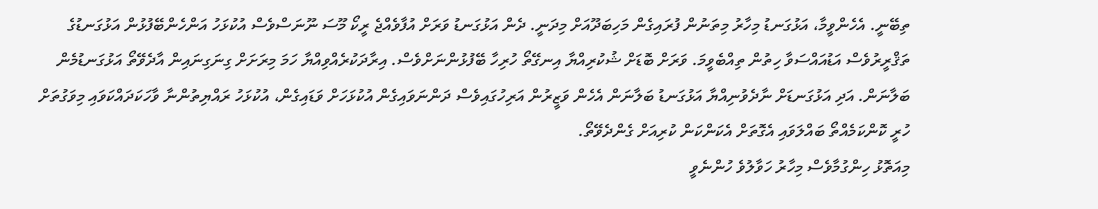ތިބޭނީ. އެހެންވީމާ، އަޅުގަނޑު މިހާރު މިތަނުން ފުރައިގެން މަހިބަދޫއަށް މިދަނީ. ދެން އަޅުގަނޑު ވަރަށް އުފާވެއްޖެ ރީކޯ މޫސަ ނޫނަސްވެސް އުކުޅަހު އަންހެންބޭފުޅުން އަޅުގަނޑުގެ ތަޤްރީރުވެސް އަޑުއައްސަވާ ހިތުން ތިއްބެވީމަ. ވަރަށް ބޮޑަށް ޝުކުރިއްޔާ އިނގޭތޯ ހުރިހާ ބޭފުޅުންނަށްވެސް. އިރާދަކުރެއްވިއްޔާ ހަމަ މިރަށަށް ގިނަގިނައިން އާދެވޭތޯ އަޅުގަނޑުމެން ބަލާނަން. އަދި އަޅުގަނޑަށް ނާދެވުނިއްޔާ އަޅުގަނޑު ބަލާނަން އެހެން ވަޒީރުން އަރިހުގައިވެސް ދަންނަވައިގެން އުކުޅަހަށް ވަޑައިގެން، އުކުޅަހު ރައްޔިތުންނާ ވާހަކަދައްކަވައި މިވަގުތަށް ހުރީ ކޮންކަމެއްތޯ ބައްލަވައި އެގޮތަށް އެކަންކަން ކުރިއަށް ގެންދެވޭތޯ.
މިއަތޮޅު ހިންގުމާވެސް މިހާރު ހަވާލުވެ ހުންނެވީ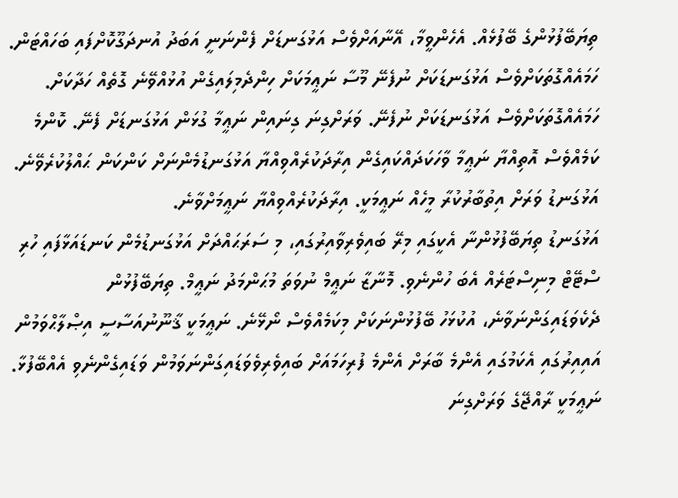ތިޔަބޭފުޅުންގެ ބޭފުޅެއް. އެހެންވީމާ، އޭނާއަށްވެސް އަޅުގަނޑަށް ފެންނަނީ އަބަދު އުނދަގޫކޮށްފައި ބަހައްޓަން. ހަމައެއްގޮތަކަށްވެސް އަޅުގަނޑަކަށް ނުފެނޭ މޫސާ ނަޢީމަކަށް ހިންދެމިލައިގެން އުޅުއްވޭނެ ގޮތެއް ހަދާކަށް. ހަމައެއްގޮތަކަށްވެސް އަޅުގަނޑަކަށް ނުފެނޭ. ވަރަށްގިނަ ގިނައިން ނަޢީމާ ގުޅަން އަޅުގަނޑަށް ފެނޭ. ކޮންމެ ކަމެއްވެސް އޮތިއްޔާ ނަޢީމާ ވާހަކަދައްކައިގެން އިރާދަކުރެއްވިއްޔާ އަޅުގަނޑުމެންނަށް ކަންކަން ޙައްލުކުރެވޭނެ. އަޅުގަނޑު ވަރަށް އިތުބާރުކުރާ މީހެއް ނަޢީމަކީ. އިރާދަކުރެއްވިއްޔާ ނަޢީމަށްވާނެ.
އަޅުގަނޑު ތިޔަބޭފުޅުންނާ އެކީގައި މިރޭ ބައިވެރިވާއިރުގައި، މި ސަރަޙައްދަށް އަޅުގަނޑުމެން ކަނޑައަޅާފައި ހުރި ސްޓޭޓް މިނިސްޓަރެއް އެބަ ހުންނެވި. މޮނާޒާ ނަޢީމް ނުވަތަ މުޙަންމަދު ނަޢީމް. ތިޔަބޭފުޅުން ދެކެވަޑައިގަންނަވާނެ، އުކުޅަހު ބޭފުޅުންނަކަށް މިކަމެއްވެސް ނޯޅޭނެ. ނަޢީމަކީ ޤާނޫނުއަސާސީ އިޞްލާޙްވަމުން އައިއިރުގައި އެކަމުގައި އެންމެ ބާރަށް އެންމެ ފުރިހަމައަށް ބައިވެރިވެވަޑައިގަންނަވަމުން ވަޑައިގެންނެވި އެއްބޭފުޅާ. ނަޢީމަކީ ރާއްޖޭގެ ވަރަށްގިނަ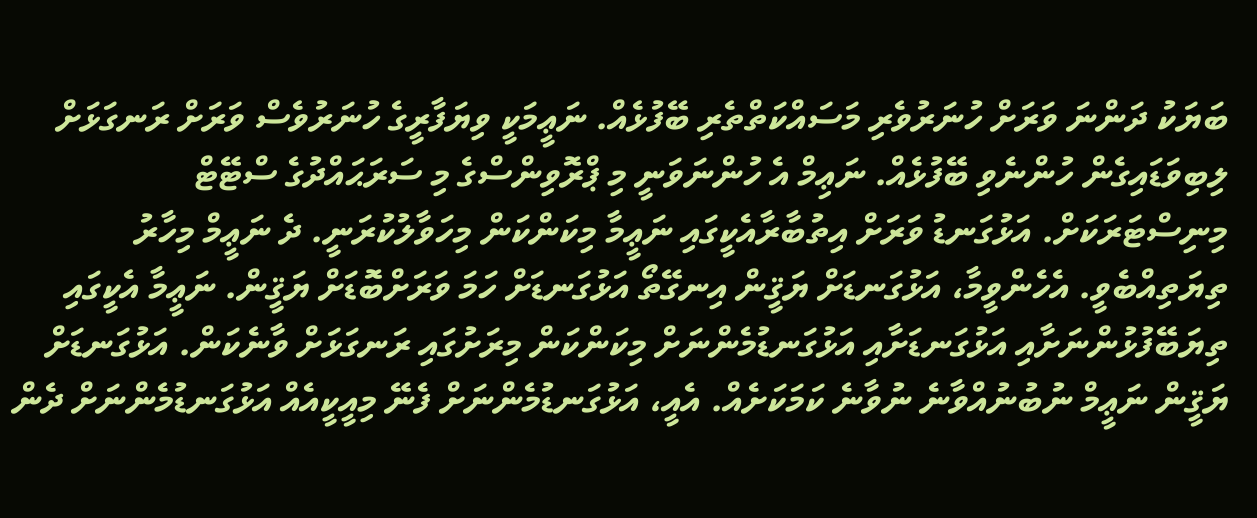ބަޔަކު ދަންނަ ވަރަށް ހުނަރުވެރި މަސައްކަތްތެރި ބޭފުޅެއް. ނަޢީމަކީ ވިޔަފާރީގެ ހުނަރުވެސް ވަރަށް ރަނގަޅަށް ލިބިވަޑައިގެން ހުންނެވި ބޭފުޅެއް. ނަޢިމް އެ ހުންނަވަނީ މި ޕްރޮވިންސްގެ މި ސަރަޙައްދުގެ ސްޓޭޓް މިނިސްޓަރަކަށް. އަޅުގަނޑު ވަރަށް އިތުބާރާއެކީގައި ނަޢީމާ މިކަންކަން މިހަވާލުކުރަނީ. ދެ ނަޢީމް މިހާރު ތިޔަތިއްބެވީ. އެހެންވީމާ، އަޅުގަނޑަށް ޔަޤީން އިނގޭތޯ އަޅުގަނޑަށް ހަމަ ވަރަށްބޮޑަށް ޔަޤީން. ނަޢީމާ އެކީގައި ތިޔަބޭފުޅުންނަށާއި އަޅުގަނޑަށާއި އަޅުގަނޑުމެންނަށް މިކަންކަން މިރަށުގައި ރަނގަޅަށް ވާނެކަން. އަޅުގަނޑަށް ޔަޤީން ނަޢީމް ނުބުނުއްވާނެ ނުވާނެ ކަމަކަށެއް. އެއީ، އަޅުގަނޑުމެންނަށް ފެނޭ މިއީކީއެއް އަޅުގަނޑުމެންނަށް ދެން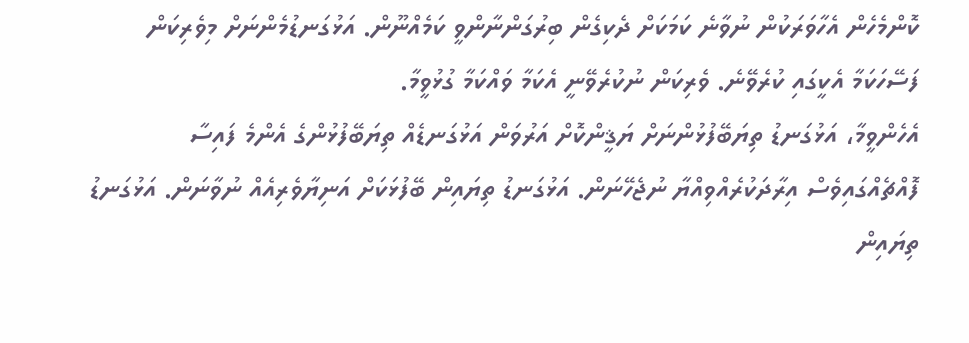ކޮންމެހެން އެހާވަރަކުން ނުވާނެ ކަމަކަށް ދެކިގެން ބިރުގަންނާންވީ ކަމެއްނޫން. އަޅުގަނޑުމެންނަށް މިވެރިކަން ފަސޭހަކަމާ އެކީގައި ކުރެވޭނެ. ވެރިކަން ނުކުރެވޭނީ އެކަމާ ވައްކަމާ ގުޅުވީމާ.
އެހެންވީމާ، އަޅުގަނޑު ތިޔަބޭފުޅުންނަށް ޔަޤީންކޮށް އަރުވަން އަޅުގަނޑެއް ތިޔަބޭފުޅުންގެ އެންމެ ފައިސާ ފޮއްޗެއްގައިވެސް އިރާދަކުރެއްވިއްޔާ ނުޖެހޭނަން. އަޅުގަނޑު ތިޔައިން ބޭފުޅަކަށް އަނިޔާވެރިއެއް ނުވާނަން. އަޅުގަނޑު ތިޔައިން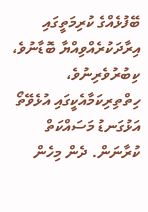ބޭފުޅެއްގެ ކުރިމަތީގައި އިރާދަކުރެއްވިއްޔާ ބޮޑާނުވެ، ކިބުރުވެރިނުވެ، ހިތްތިރިކަމާއެކީގައި އުޅެވޭތޯ އަޅުގަނޑު މަސައްކަތް ކުރާނަން. ދެން މިހެން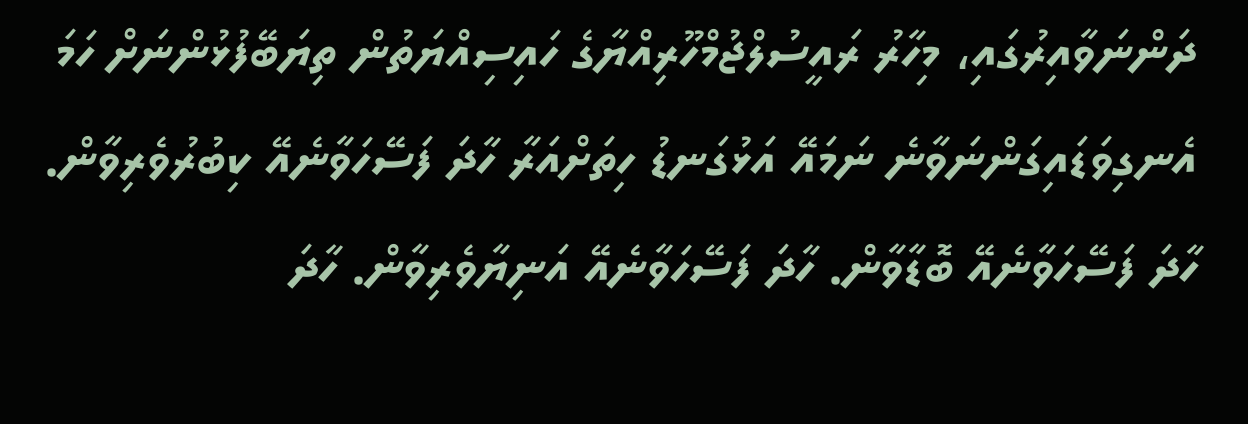ދަންނަވާއިރުގައި، މިހާރު ރައީސުލްޖުމްހޫރިއްޔާގެ ހައިސިއްޔަތުން ތިޔަބޭފުޅުންނަށް ހަމަ އެނގިވަޑައިގަންނަވާނެ ނަމައޭ އަޅުގަނޑު ހިތަށްއަރާ ހާދަ ފަސޭހަވާނެއޭ ކިބުރުވެރިވާން. ހާދަ ފަސޭހަވާނެއޭ ބޮޑާވާން. ހާދަ ފަސޭހަވާނެއޭ އަނިޔާވެރިވާން. ހާދަ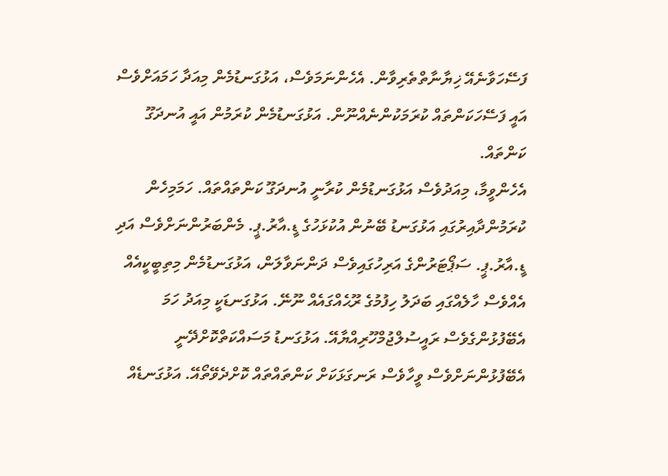ފަސޭހަވާނެއޭ ޚިޔާނާތްތެރިވާން. އެހެންނަމަވެސް، އަޅުގަނޑުމެން މިއަދާ ހަމައަށްވެސް އައީ ފަސޭހަކަންތައް ކުރަމަކުންނެއްނޫން. އަޅުގަނޑުމެން ކުރަމުން އައީ އުނދަގޫ ކަންތައް.
އެހެންވީމާ، މިއަދުވެސް އަޅުގަނޑުމެން ކުރާނީ އުނދަގޫ ކަންތައްތައް. ހަމަމިހެން ކުރަމުންދާއިރުގައި އަޅުގަނޑު ބޭނުން އުކުޅަހުގެ ޑީ.އާރު.ޕީ. މެންބަރުންނަށްވެސް އަދި ޑީ.އާރު.ޕީ. ސަޕޯޓަރުންގެ އަރިހުގައިވެސް ދަންނަވާލަން، އަޅުގަނޑުމެން މިތިބީކީއެއް އެއްވެސް ހާލެއްގައި ބަދަލު ހިފުމުގެ ރޫޙެއްގައެއް ނޫނޭ. އަޅުގަނޑަކީ މިއަދު ހަމަ އެބޭފުޅުންގެވެސް ރައީސުލްޖުމްހޫރިއްޔާއޭ. އަޅުގަނޑު މަސައްކަތްކޮށްދޭނީ އެބޭފުޅުންނަށްވެސް ވީހާވެސް ރަނގަޅަކަށް ކަންތައްތައް ކޮށްދެވޭތޯއޭ. އަޅުގަނޑެއް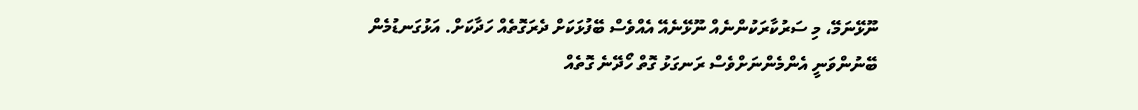ނޫޅޭނަމޭ، މި ސަރުކާރަކުންނެއް ނޫޅޭނެއޭ އެއްވެސް ބޭފުޅަކަށް ދެރަގޮތެއް ހަދާކަށް. އަޅުގަނޑުމެން ބޭނުންވަނީ އެންމެންނަށްވެސް ރަނގަޅު ގޮތް ހޯދޭނެ ގޮތެއް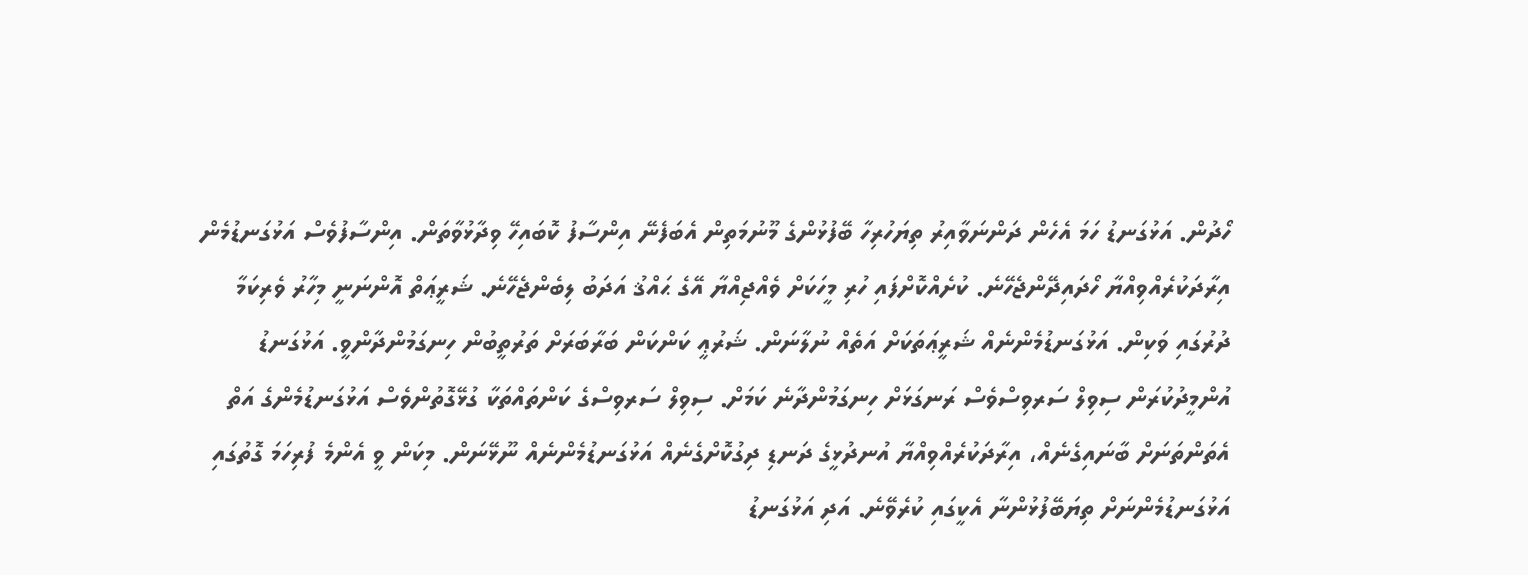ހޯދުން. އަޅުގަނޑު ހަމަ އެހެން ދަންނަވާއިރު ތިޔަހުރިހާ ބޭފުޅުންގެ މޫނުމަތިން އެބަފެނޭ އިންސާފު ކޮބައިހޭ ވިދާޅުވާތަން. އިންސާފުވެސް އަޅުގަނޑުމެން އިރާދަކުރެއްވިއްޔާ ހޯދައިދޭންޖެހޭނެ. ކުށެއްކޮށްފައި ހުރި މީހަކަށް ވެއްޖިއްޔާ އޭގެ ޙައްޤު އަދަބު ލިބެންޖެހޭނެ. ޝަރީޢަތް އޮންނަނީ މިހާރު ވެރިކަމާ ދުރުގައި ވަކިން. އަޅުގަނޑުމެންނެއް ޝަރީޢަތަކަށް އަތެއް ނުލާނަން. ޝަރުޢީ ކަންކަން ބަރާބަރަށް ތަރުތީބުން ހިނގަމުންދާންވީ. އަޅުގަނޑު އުންމީދުކުރަން ސިވިލް ސަރވިސްވެސް ރަނގަޅަށް ހިނގަމުންދާނެ ކަމަށް. ސިވިލް ސަރވިސްގެ ކަންތައްތަކާ ގުޅޭގޮތުންވެސް އަޅުގަނޑުމެންގެ އަތް އެތަންތަނަށް ބާނައިގެނެއް، އިރާދަކުރެއްވިއްޔާ އުނދުޅީގެ ދަނޑި ދިގުކޮށްގެނެއް އަޅުގަނޑުމެންނެއް ނޫޅޭނަން. މިކަން ވީ އެންމެ ފުރިހަމަ ގޮތުގައި އަޅުގަނޑުމެންނަށް ތިޔަބޭފުޅުންނާ އެކީގައި ކުރެވޭނެ. އަދި އަޅުގަނޑު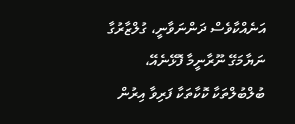އަނެއްކާވެސް ދަންނަވާނީ، ގުލްޒާރުގާ ނަޔާމަގޭ ނޫރާނީމާ ފޮޅޭނެއޭ، ބުލްބުލްތަކާ ކޮކާތަކާ ފަރިވާ އިރުން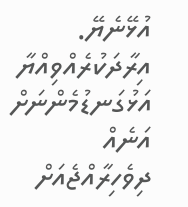އުޅޭނެޔޭ. އިރާދަކުރެއްވިއްޔާ އަޅުގަނޑުމެންނަށް އަނެއް ދިވެހިރާއްޖެއަށް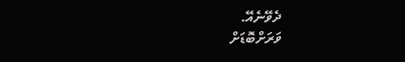ދެވޭނެއޭ.
ވަރަށްބޮޑަށް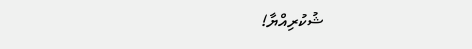ޝުކުރިއްޔާ!